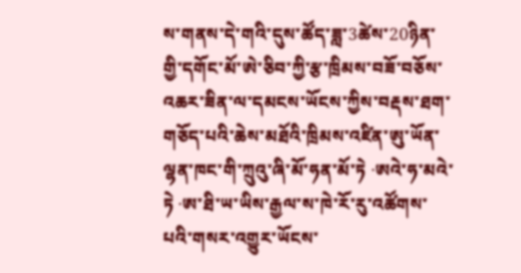ས་གནས་དེ་གའི་དུས་ཚོད་ཟླ་3ཚེས་20ཉིན་གྱི་དགོང་མོ་ཨེ་ཅིབ་ཀྱི་རྩ་ཁྲིམས་བཟོ་བཅོས་འཆར་ཟིན་ལ་དམངས་ཡོངས་ཀྱིས་བརྡས་ཐག་གཅོད་པའི་ཆེས་མཐོའི་ཁྲིམས་འཛིན་ཨུ་ཡོན་ལྷན་ཁང་གི་ཀྲུའུ་ཞི་མོ་ཧན་མོ་ཏེ ·ཨའེ་ཧ་མའེ་ཏེ ·ཨ་ཐི་ཡ་ཡིས་རྒྱལ་ས་ཁེ་རོ་རུ་འཚོགས་པའི་གསར་འགྱུར་ཡོངས་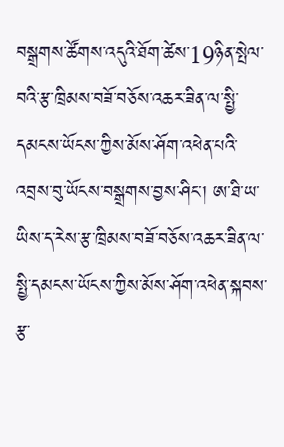བསྒྲགས་ཚོགས་འདུའི་ཐོག་ཚེས་19ཉིན་སྤེལ་བའི་རྩ་ཁྲིམས་བཟོ་བཅོས་འཆར་ཟིན་ལ་སྤྱི་དམངས་ཡོངས་ཀྱིས་མོས་ཤོག་འཕེན་པའི་འབྲས་བུ་ཡོངས་བསྒྲགས་བྱས་ཤིང་། ཨ་ཐི་ཡ་ཡིས་ད་རེས་རྩ་ཁྲིམས་བཟོ་བཅོས་འཆར་ཟིན་ལ་སྤྱི་དམངས་ཡོངས་ཀྱིས་མོས་ཤོག་འཕེན་སྐབས་རྩ་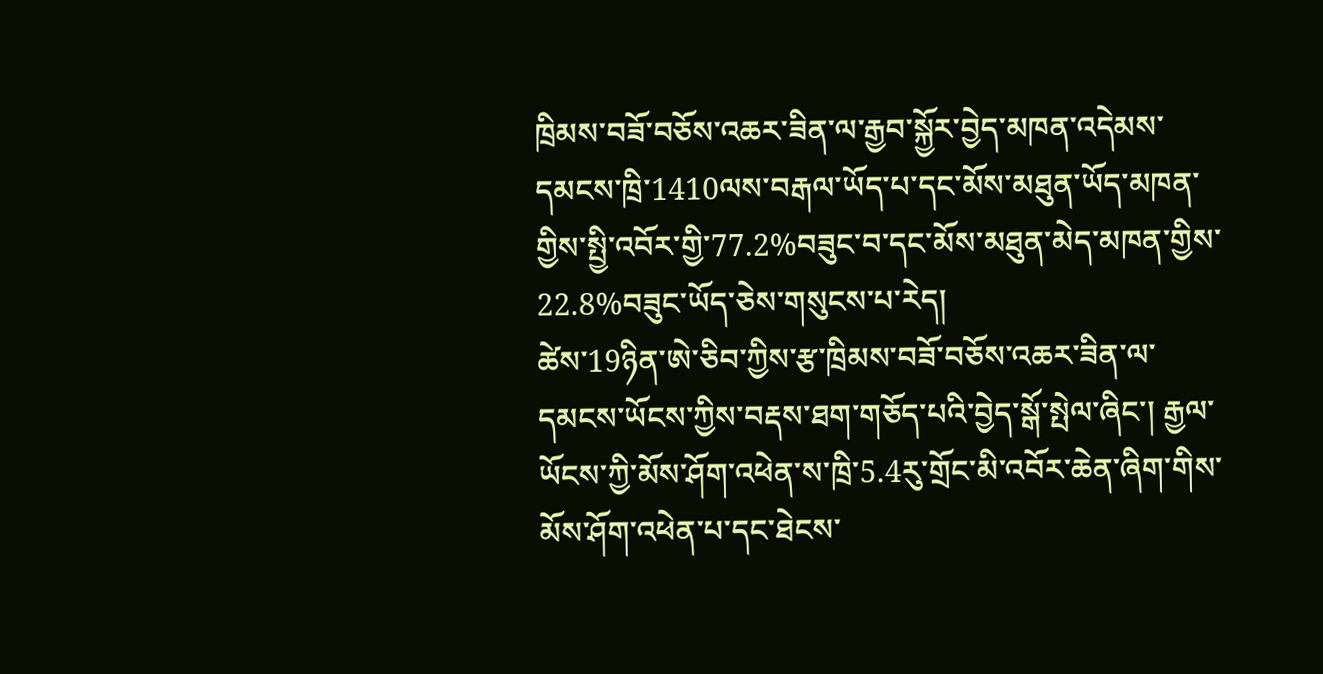ཁྲིམས་བཟོ་བཅོས་འཆར་ཟིན་ལ་རྒྱབ་སྐྱོར་བྱེད་མཁན་འདེམས་དམངས་ཁྲི་1410ལས་བརྒལ་ཡོད་པ་དང་མོས་མཐུན་ཡོད་མཁན་གྱིས་སྤྱི་འབོར་གྱི་77.2%བཟུང་བ་དང་མོས་མཐུན་མེད་མཁན་གྱིས་22.8%བཟུང་ཡོད་ཅེས་གསུངས་པ་རེད།
ཚེས་19ཉིན་ཨེ་ཅིབ་ཀྱིས་རྩ་ཁྲིམས་བཟོ་བཅོས་འཆར་ཟིན་ལ་དམངས་ཡོངས་ཀྱིས་བརྡས་ཐག་གཅོད་པའི་བྱེད་སྒོ་སྤེལ་ཞིང་། རྒྱལ་ཡོངས་ཀྱི་མོས་ཤོག་འཕེན་ས་ཁྲི་5.4རུ་གྲོང་མི་འབོར་ཆེན་ཞིག་གིས་མོས་ཤོག་འཕེན་པ་དང་ཐེངས་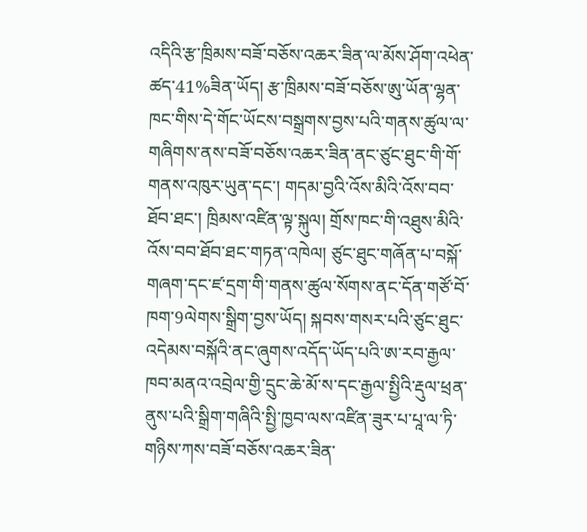འདིའི་རྩ་ཁྲིམས་བཟོ་བཅོས་འཆར་ཟིན་ལ་མོས་ཤོག་འཕེན་ཚད་41%ཟིན་ཡོད། རྩ་ཁྲིམས་བཟོ་བཅོས་ཨུ་ཡོན་ལྷན་ཁང་གིས་དེ་གོང་ཡོངས་བསྒྲགས་བྱས་པའི་གནས་ཚུལ་ལ་གཞིགས་ནས་བཟོ་བཅོས་འཆར་ཟིན་ནང་ཙུང་ཐུང་གི་གོ་གནས་འཁུར་ཡུན་དང་། གདམ་བྱའི་འོས་མིའི་འོས་བབ་ཐོབ་ཐང་། ཁྲིམས་འཛིན་ལྟ་སྐུལ། གྲོས་ཁང་གི་འཐུས་མིའི་འོས་བབ་ཐོབ་ཐང་གཏན་འཁེལ། ཙུང་ཐུང་གཞོན་པ་བསྐོ་གཞག་དང་ཛ་དྲག་གི་གནས་ཚུལ་སོགས་ནང་དོན་གཙོ་བོ་ཁག་9ལེགས་སྒྲིག་བྱས་ཡོད། སྐབས་གསར་པའི་ཙུང་ཐུང་འདེམས་བསྐོའི་ནང་ཞུགས་འདོད་ཡོད་པའི་ཨ་རབ་རྒྱལ་ཁབ་མནའ་འབྲེལ་གྱི་དྲུང་ཆེ་མོ་ས་དང་རྒྱལ་སྤྱིའི་རྡུལ་ཕྲན་ནུས་པའི་སྒྲིག་གཞིའི་སྤྱི་ཁྱབ་ལས་འཛིན་ཟུར་པ་པཱ་ལ་ཏི་གཉིས་ཀས་བཟོ་བཅོས་འཆར་ཟིན་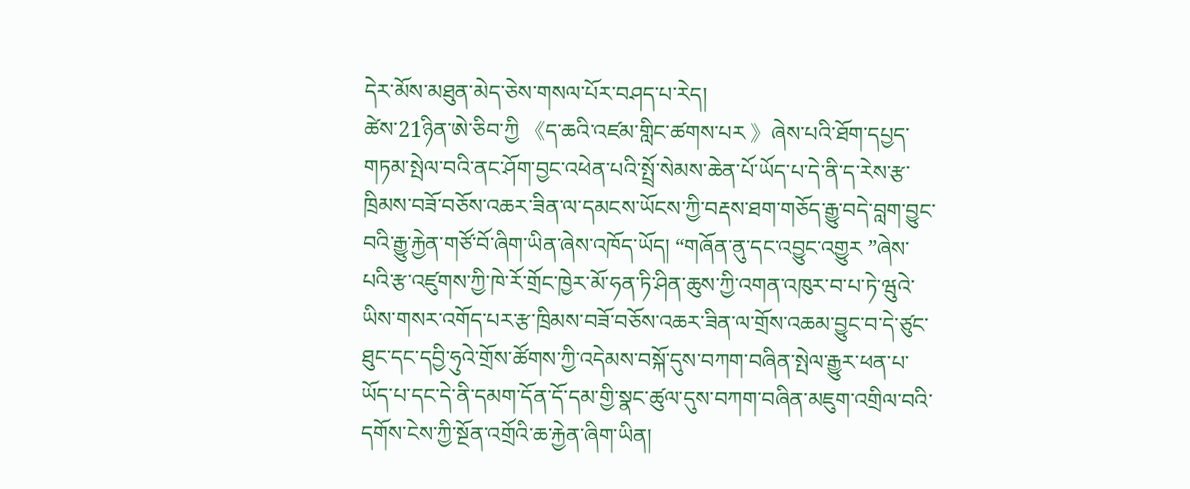དེར་མོས་མཐུན་མེད་ཅེས་གསལ་པོར་བཤད་པ་རེད།
ཚེས་21ཉིན་ཨེ་ཅིབ་ཀྱི 《ད་ཆའི་འཛམ་གླིང་ཚགས་པར 》ཞེས་པའི་ཐོག་དཔྱད་གཏམ་སྤེལ་བའི་ནང་ཤོག་བྱང་འཕེན་པའི་སྤྲོ་སེམས་ཆེན་པོ་ཡོད་པ་དེ་ནི་ད་རེས་རྩ་ཁྲིམས་བཟོ་བཅོས་འཆར་ཟིན་ལ་དམངས་ཡོངས་ཀྱི་བརྡས་ཐག་གཅོད་རྒྱུ་བདེ་བླག་བྱུང་བའི་རྒྱུ་རྐྱེན་གཙོ་བོ་ཞིག་ཡིན་ཞེས་འཁོད་ཡོད། “གཞོན་ནུ་དང་འབྱུང་འགྱུར ”ཞེས་པའི་རྩ་འཛུགས་ཀྱི་ཁེ་རོ་གྲོང་ཁྱེར་མོ་ཧན་ཏི་ཤིན་ཆུས་ཀྱི་འགན་འཁུར་བ་པ་ཏེ་ཝུའེ་ཡིས་གསར་འགོད་པར་རྩ་ཁྲིམས་བཟོ་བཅོས་འཆར་ཟིན་ལ་གྲོས་འཆམ་བྱུང་བ་དེ་ཙུང་ཐུང་དང་དབྱི་ཧུའེ་གྲོས་ཚོགས་ཀྱི་འདེམས་བསྐོ་དུས་བཀག་བཞིན་སྤེལ་རྒྱུར་ཕན་པ་ཡོད་པ་དང་དེ་ནི་དམག་དོན་དོ་དམ་གྱི་སྣང་ཚུལ་དུས་བཀག་བཞིན་མཇུག་འགྲིལ་བའི་དགོས་ངེས་ཀྱི་སྔོན་འགྲོའི་ཆ་རྐྱེན་ཞིག་ཡིན།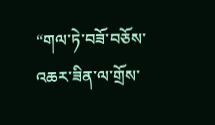“གལ་ཏེ་བཟོ་བཅོས་འཆར་ཟིན་ལ་གྲོས་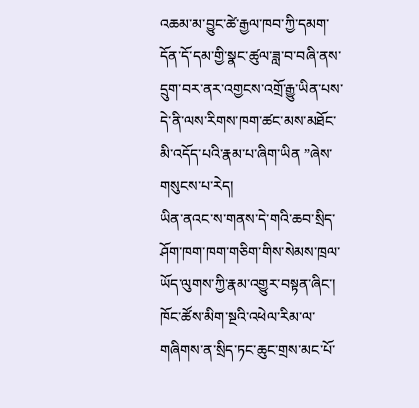འཆམ་མ་བྱུང་ཚེ་རྒྱལ་ཁབ་ཀྱི་དམག་དོན་དོ་དམ་གྱི་སྣང་ཚུལ་ཟླ་བ་བཞི་ནས་དྲུག་བར་ནར་འགྱངས་འགྲོ་རྒྱུ་ཡིན་པས་དེ་ནི་ལས་རིགས་ཁག་ཚང་མས་མཐོང་མི་འདོད་པའི་རྣམ་པ་ཞིག་ཡིན ”ཞེས་གསུངས་པ་རེད།
ཡིན་ནའང་ས་གནས་དེ་གའི་ཆབ་སྲིད་ཤོག་ཁག་ཁག་གཅིག་གིས་སེམས་ཁྲལ་ཡོད་ལུགས་ཀྱི་རྣམ་འགྱུར་བསྟན་ཞིང་། ཁོང་ཚོས་མིག་སྔའི་འཕེལ་རིམ་ལ་གཞིགས་ན་སྲིད་ཏང་ཆུང་གྲས་མང་པོ་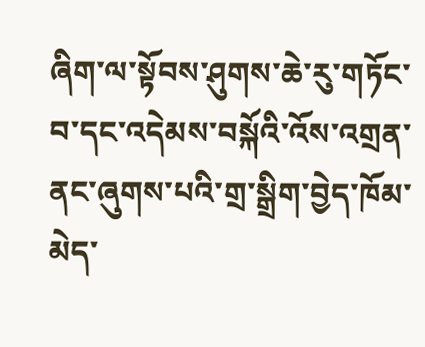ཞིག་ལ་སྟོབས་ཤུགས་ཆེ་རུ་གཏོང་བ་དང་འདེམས་བསྐོའི་འོས་འགྲན་ནང་ཞུགས་པའི་གྲ་སྒྲིག་བྱེད་ཁོམ་མེད་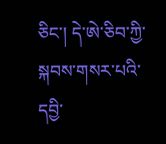ཅིང་། དེ་ཨེ་ཅིབ་ཀྱི་སྐབས་གསར་པའི་དབྱི་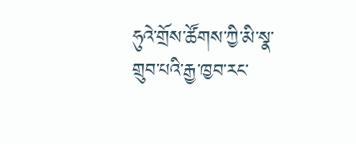ཧུའེ་གྲོས་ཚོགས་ཀྱི་མི་སྣ་གྲུབ་པའི་རྒྱ་ཁྱབ་རང་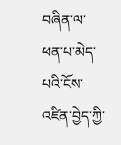བཞིན་ལ་ཕན་པ་མེད་པའི་ངོས་འཛིན་བྱེད་ཀྱི་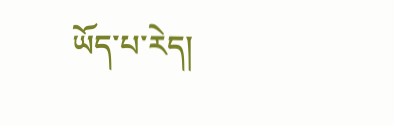ཡོད་པ་རེད།